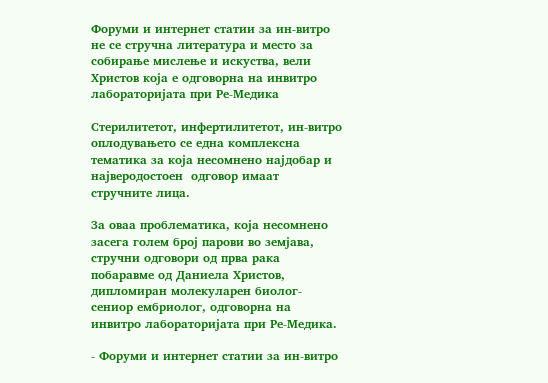Форуми и интернет статии за ин-витро не се стручна литература и место за собирање мислење и искуства, вели Христов која е одговорна на инвитро лабораторијата при Ре-Медика

Стерилитетот, инфертилитетот, ин-витро оплодувањето се една комплексна тематика за која несомнено најдобар и најверодостоен  одговор имаат стручните лица.

За оваа проблематика, која несомнено засега голем број парови во земјава, стручни одговори од прва рака побаравме од Даниела Христов, дипломиран молекуларен биолог-сениор ембриолог, одговорна на инвитро лабораторијата при Ре-Медика.

- Форуми и интернет статии за ин-витро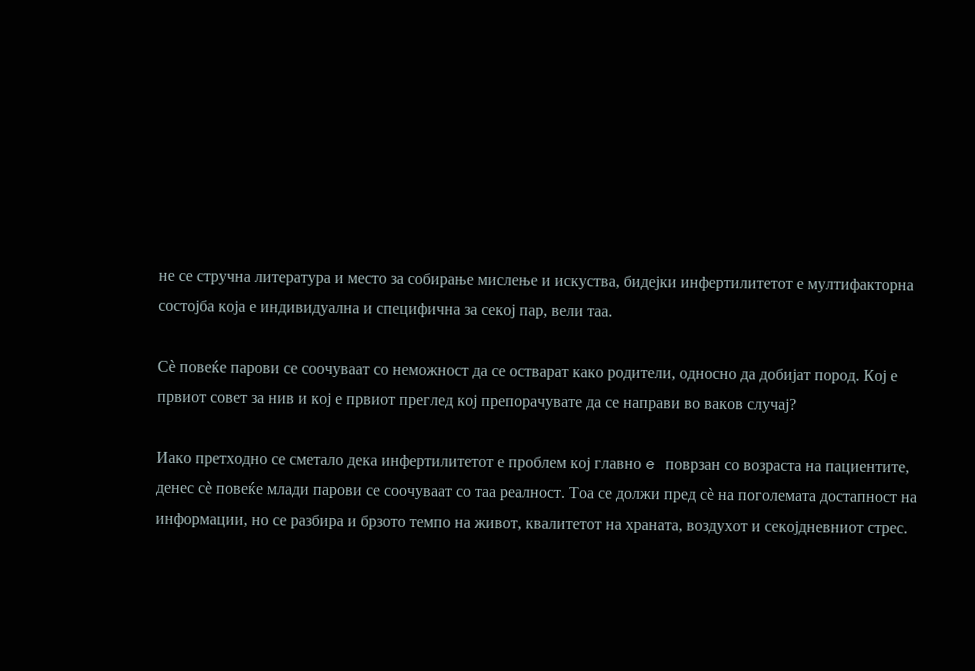не се стручна литература и место за собирање мислење и искуства, бидејки инфертилитетот е мултифакторна состојба која е индивидуална и специфична за секој пар, вели таа.

Сѐ повеќе парови се соочуваат со неможност да се остварат како родители, односно да добијат пород. Кој е првиот совет за нив и кој е првиот преглед кој препорачувате да се направи во ваков случај?

Иако претходно се сметало дека инфертилитетот е проблем кој главно e поврзан со возраста на пациентите, денес сѐ повеќе млади парови се соочуваат со таа реалност. Тоа се должи пред сѐ на поголемата достапност на информации, но се разбира и брзото темпо на живот, квалитетот на храната, воздухот и секојдневниот стрес.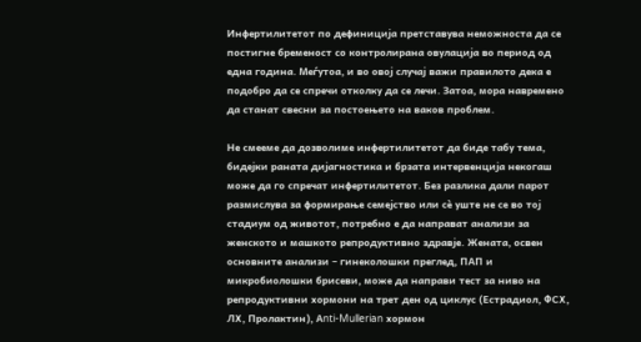Инфертилитетот по дефиниција претставува неможноста да се постигне бременост со контролирана овулација во период од една година. Меѓутоа, и во овој случај важи правилото дека е подобро да се спречи отколку да се лечи. Затоа, мора навремено да станат свесни за постоењето на ваков проблем.

Не смееме да дозволиме инфертилитетот да биде табу тема, бидејки раната дијагностика и брзата интервенција некогаш може да го спречат инфертилитетот. Без разлика дали парот размислува за формирање семејство или сѐ уште не се во тој стадиум од животот, потребно е да направат анализи за женското и машкото репродуктивно здравје. Жената, освен основните анализи – гинеколошки преглед, ПАП и микробиолошки брисеви, може да направи тест за ниво на репродуктивни хормони на трет ден од циклус (Естрадиол, ФСХ, ЛХ, Пролактин), Аnti-Mullerian хормон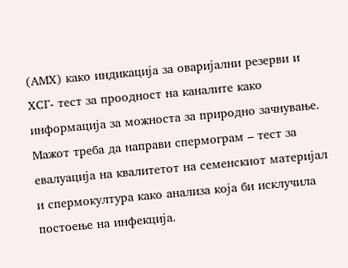(АМХ) како индикација за оваријални резерви и ХСГ- тест за проодност на каналите како информација за можноста за природно зачнување. Мажот треба да направи спермограм – тест за евалуација на квалитетот на семенскиот материјал и спермокултура како анализа која би исклучила постоење на инфекција.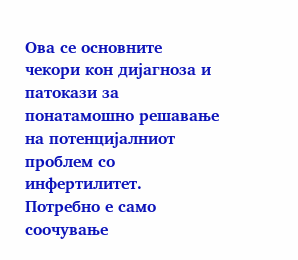Ова се основните чекори кон дијагноза и патокази за понатамошно решавање на потенцијалниот проблем со инфертилитет. Потребно е само соочување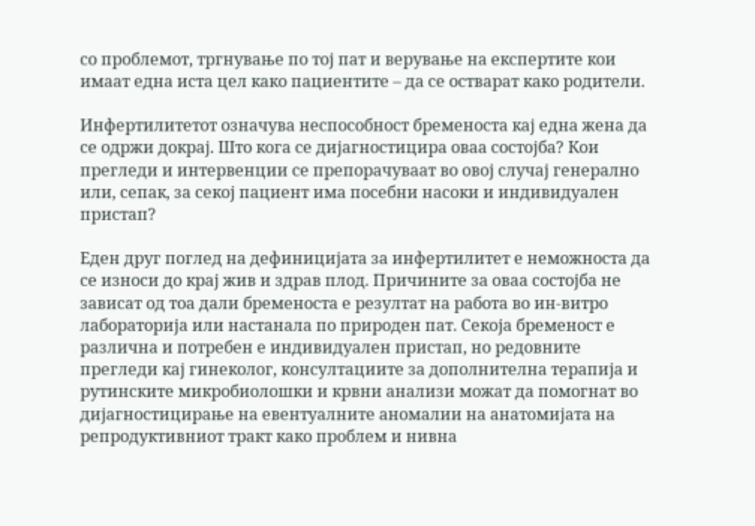со проблемот, тргнување по тој пат и верување на експертите кои имаат една иста цел како пациентите – да се остварат како родители.

Инфертилитетот означува неспособност бременоста кај една жена да се одржи докрај. Што кога се дијагностицира оваа состојба? Кои прегледи и интервенции се препорачуваат во овој случај генерално или, сепак, за секој пациент има посебни насоки и индивидуален пристап?

Еден друг поглед на дефиницијата за инфертилитет е неможноста да се износи до крај жив и здрав плод. Причините за оваа состојба не зависат од тоа дали бременоста е резултат на работа во ин-витро лабораторија или настанала по природен пат. Секоја бременост е различна и потребен е индивидуален пристап, но редовните прегледи кај гинеколог, консултациите за дополнителна терапија и рутинските микробиолошки и крвни анализи можат да помогнат во дијагностицирање на евентуалните аномалии на анатомијата на репродуктивниот тракт како проблем и нивна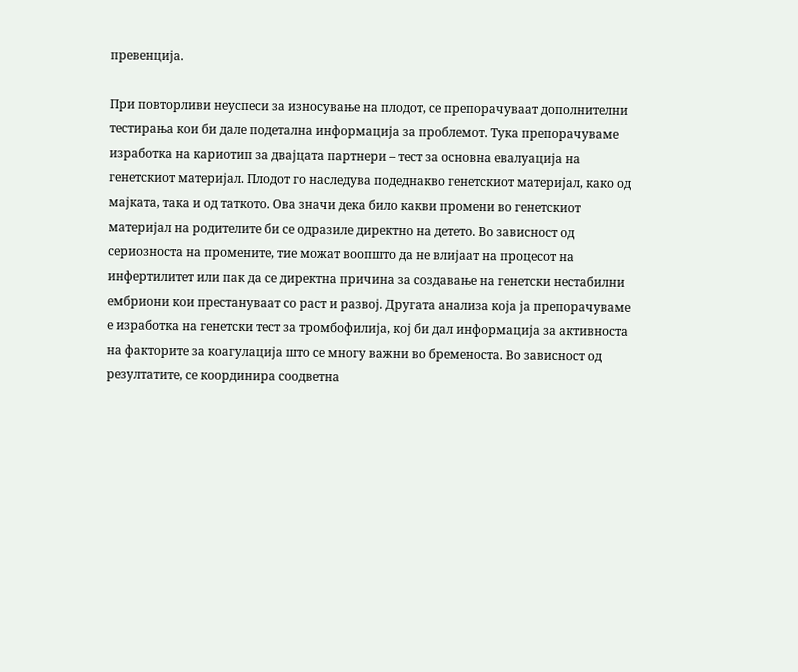превенција.

При повторливи неуспеси за износување на плодот, се препорачуваат дополнителни тестирања кои би дале подетална информација за проблемот. Тука препорачуваме изработка на кариотип за двајцата партнери – тест за основна евалуација на генетскиот материјал. Плодот го наследува подеднакво генетскиот материјал, како од мајката, така и од таткото. Ова значи дека било какви промени во генетскиот материјал на родителите би се одразиле директно на детето. Во зависност од сериозноста на промените, тие можат воопшто да не влијаат на процесот на инфертилитет или пак да се директна причина за создавање на генетски нестабилни ембриони кои престануваат со раст и развој. Другата анализа која ја препорачуваме е изработка на генетски тест за тромбофилија, кој би дал информација за активноста на факторите за коагулација што се многу важни во бременоста. Во зависност од резултатите, се координира соодветна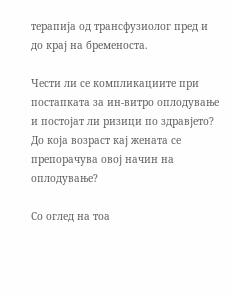терапија од трансфузиолог пред и до крај на бременоста.

Чести ли се компликациите при постапката за ин-витро оплодување и постојат ли ризици по здравјето? До која возраст кај жената се препорачува овој начин на оплодување?

Со оглед на тоа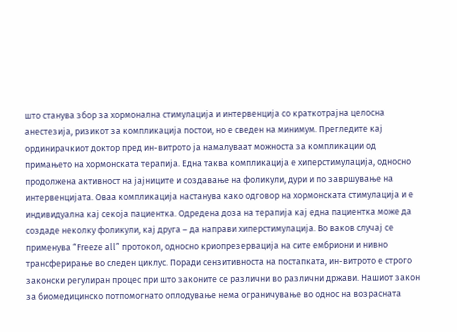што станува збор за хормонална стимулација и интервенција со краткотрајна целосна анестезија, ризикот за компликација постои, но е сведен на минимум. Прегледите кај ординирачкиот доктор пред ин-витрото ја намалуваат можноста за компликации од примањето на хормонската терапија. Една таква компликација е хиперстимулација, односно продолжена активност на јајниците и создавање на фоликули, дури и по завршување на интервенцијата. Оваа компликација настанува како одговор на хормонската стимулација и е индивидуална кај секоја пациентка. Одредена доза на терапија кај една пациентка може да создаде неколку фоликули, кај друга – да направи хиперстимулација. Во ваков случај се применува “Freeze all” протокол, односно криопрезервација на сите ембриони и нивно трансферирање во следен циклус. Поради сензитивноста на постапката, ин-витрото е строго законски регулиран процес при што законите се различни во различни држави. Нашиот закон за биомедицинско потпомогнато оплодување нема ограничување во однос на возрасната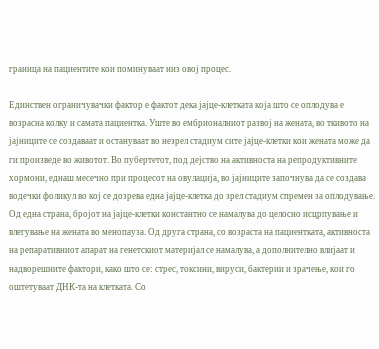граница на пациентите кои поминуваат низ овој процес.

Единствен ограничувачки фактор е фактот дека јајце-клетката која што се оплодува е возрасна колку и самата пациентка. Уште во ембрионалниот развој на жената, во ткивото на јајниците се создаваат и остануваат во незрел стадиум сите јајце-клетки кои жената може да ги произведе во животот. Во пубертетот, под дејство на активноста на репродуктивните хормони, еднаш месечно при процесот на овулација, во јајниците започнува да се создава водечки фоликул во кој се дозрева една јајце-клетка до зрел стадиум спремен за оплодување. Од една страна, бројот на јајце-клетки константно се намалува до целосно исцрпување и влегување на жената во менопауза. Од друга страна, со возраста на пациентката, активноста на репаративниот апарат на генетскиот материјал се намалува, а дополнително влијаат и надворешните фактори, како што се: стрес, токсини, вируси, бактерии и зрачење, кои го оштетуваат ДНК-та на клетката. Со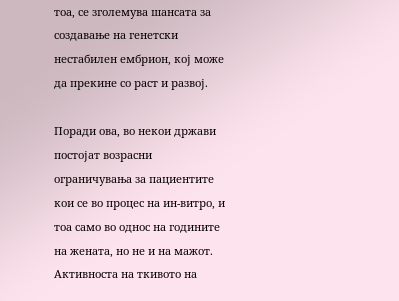тоа, се зголемува шансата за создавање на генетски нестабилен ембрион, кој може да прекине со раст и развој.

Поради ова, во некои држави постојат возрасни ограничувања за пациентите кои се во процес на ин-витро, и тоа само во однос на годините на жената, но не и на мажот. Активноста на ткивото на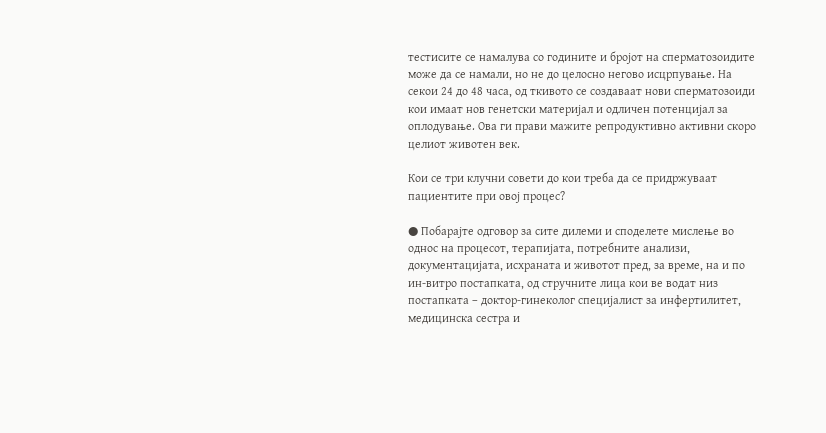тестисите се намалува со годините и бројот на сперматозоидите може да се намали, но не до целосно негово исцрпување. На секои 24 до 48 часа, од ткивото се создаваат нови сперматозоиди кои имаат нов генетски материјал и одличен потенцијал за оплодување. Ова ги прави мажите репродуктивно активни скоро целиот животен век.

Кои се три клучни совети до кои треба да се придржуваат пациентите при овој процес?

● Побарајте одговор за сите дилеми и споделете мислење во однос на процесот, терапијата, потребните анализи, документацијата, исхраната и животот пред, за време, на и по ин-витро постапката, од стручните лица кои ве водат низ постапката – доктор-гинеколог специјалист за инфертилитет, медицинска сестра и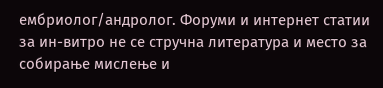ембриолог/андролог. Форуми и интернет статии за ин-витро не се стручна литература и место за собирање мислење и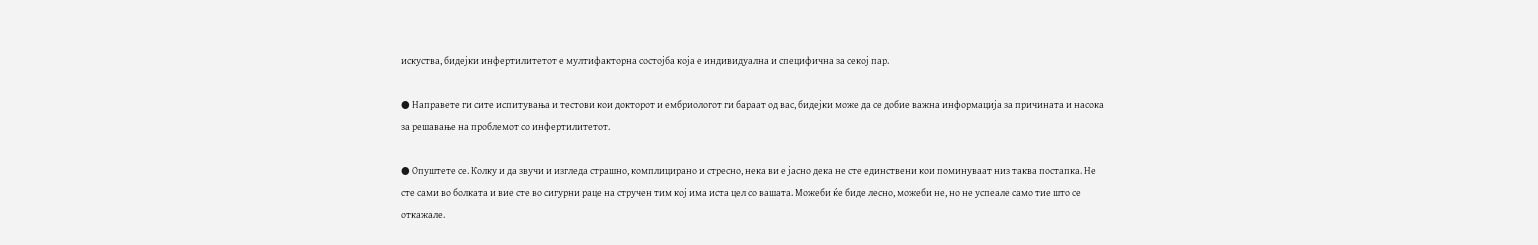искуства, бидејки инфертилитетот е мултифакторна состојба која е индивидуална и специфична за секој пар.

● Направете ги сите испитувања и тестови кои докторот и ембриологот ги бараат од вас, бидејки може да се добие важна информација за причината и насока за решавање на проблемот со инфертилитетот.

● Опуштете се. Колку и да звучи и изгледа страшно, комплицирано и стресно, нека ви е јасно дека не сте единствени кои поминуваат низ таква постапка. Не сте сами во болката и вие сте во сигурни раце на стручен тим кој има иста цел со вашата. Можеби ќе биде лесно, можеби не, но не успеале само тие што се откажале.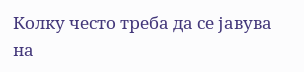Колку често треба да се јавува на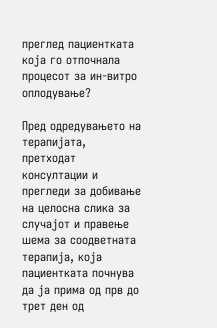преглед пациентката која го отпочнала процесот за ин-витро оплодување?

Пред одредувањето на терапијата, претходат консултации и прегледи за добивање на целосна слика за случајот и правење шема за соодветната терапија, која пациентката почнува да ја прима од прв до трет ден од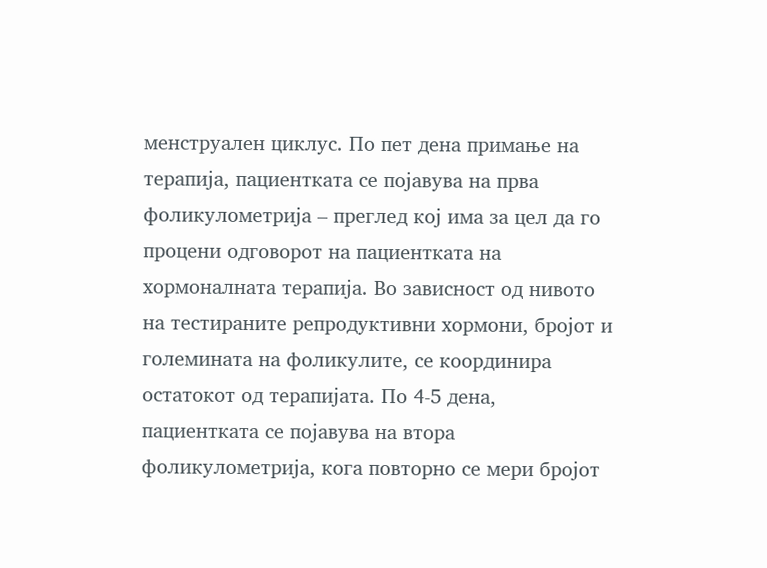менструален циклус. По пет дена примање на терапија, пациентката се појавува на прва фоликулометрија – преглед кој има за цел да го процени одговорот на пациентката на хормоналната терапија. Во зависност од нивото на тестираните репродуктивни хормони, бројот и големината на фоликулите, се координира остатокот од терапијата. По 4-5 дена, пациентката се појавува на втора фоликулометрија, кога повторно се мери бројот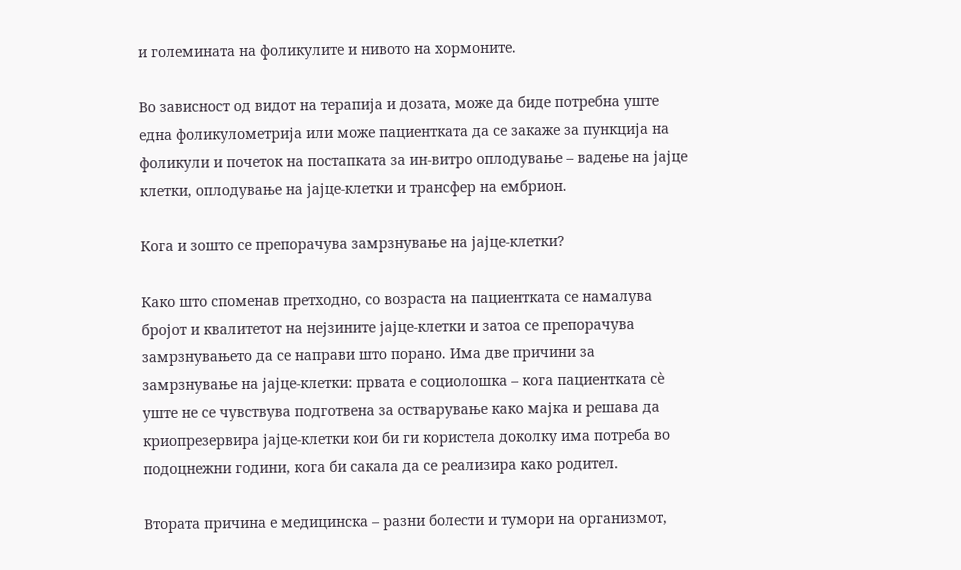и големината на фоликулите и нивото на хормоните.

Во зависност од видот на терапија и дозата, може да биде потребна уште една фоликулометрија или може пациентката да се закаже за пункција на фоликули и почеток на постапката за ин-витро оплодување – вадење на јајце клетки, оплодување на јајце-клетки и трансфер на ембрион.

Кога и зошто се препорачува замрзнување на јајце-клетки?

Како што споменав претходно, со возраста на пациентката се намалува бројот и квалитетот на нејзините јајце-клетки и затоа се препорачува замрзнувањето да се направи што порано. Има две причини за замрзнување на јајце-клетки: првата е социолошка – кога пациентката сѐ уште не се чувствува подготвена за остварување како мајка и решава да криопрезервира јајце-клетки кои би ги користела доколку има потреба во подоцнежни години, кога би сакала да се реализира како родител.

Втората причина е медицинска – разни болести и тумори на организмот,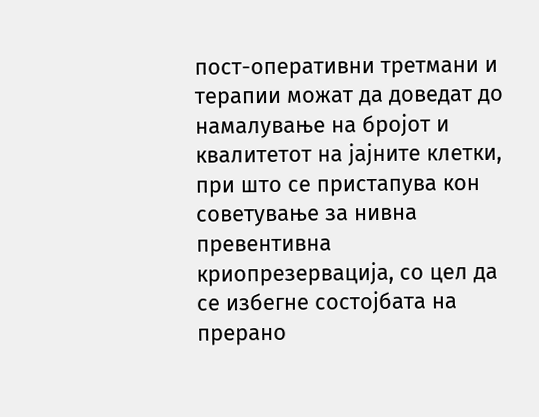пост-оперативни третмани и терапии можат да доведат до намалување на бројот и квалитетот на јајните клетки, при што се пристапува кон советување за нивна превентивна криопрезервација, со цел да се избегне состојбата на прерано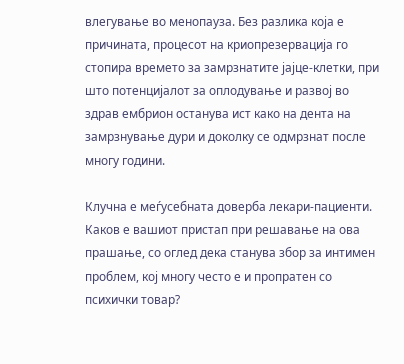влегување во менопауза. Без разлика која е причината, процесот на криопрезервација го стопира времето за замрзнатите јајце-клетки, при што потенцијалот за оплодување и развој во здрав ембрион останува ист како на дента на замрзнување дури и доколку се одмрзнат после многу години.

Клучна е меѓусебната доверба лекари-пациенти. Каков е вашиот пристап при решавање на ова прашање, со оглед дека станува збор за интимен проблем, кој многу често е и пропратен со психички товар?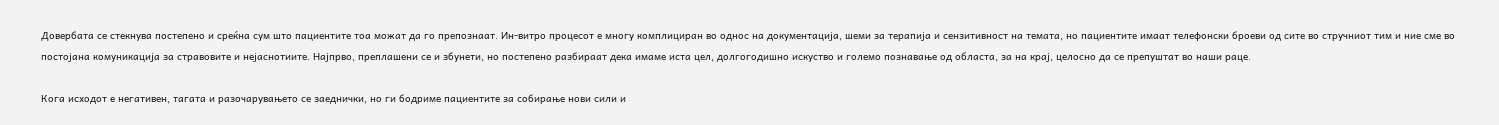Довербата се стекнува постепено и среќна сум што пациентите тоа можат да го препознаат. Ин-витро процесот е многу комплициран во однос на документација, шеми за терапија и сензитивност на темата, но пациентите имаат телефонски броеви од сите во стручниот тим и ние сме во постојана комуникација за стравовите и нејаснотиите. Најпрво, преплашени се и збунети, но постепено разбираат дека имаме иста цел, долгогодишно искуство и големо познавање од областа, за на крај, целосно да се препуштат во наши раце.

Кога исходот е негативен, тагата и разочарувањето се заеднички, но ги бодриме пациентите за собирање нови сили и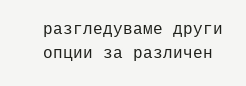разгледуваме други опции за различен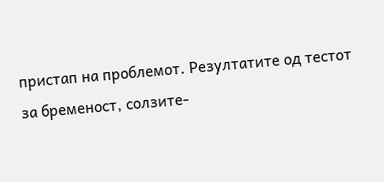пристап на проблемот. Резултатите од тестот за бременост, солзите-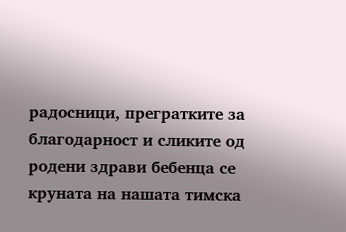радосници, прегратките за благодарност и сликите од родени здрави бебенца се круната на нашата тимска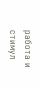работа и стимул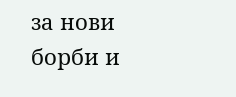за нови борби и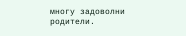многу задоволни родители.